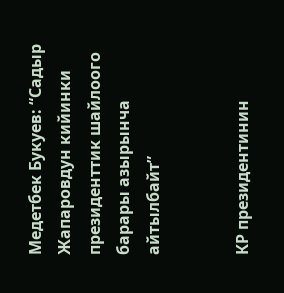Медетбек Букуев: “Садыр Жапаровдун кийинки президенттик шайлоого барары азырынча айтылбайт”


КР президентинин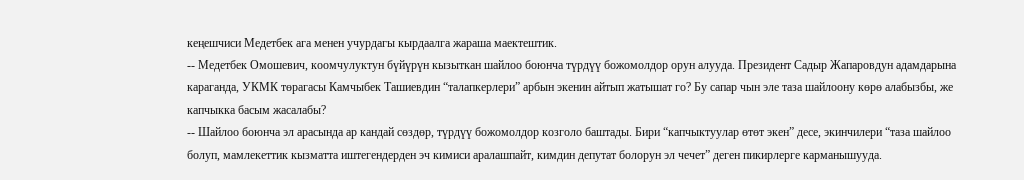кеңешчиси Медетбек ага менен учурдагы кырдаалга жараша маектештик.
-- Медетбек Омошевич, коомчулуктун бүйүрүн кызыткан шайлоо боюнча түрдүү божомолдор орун алууда. Президент Садыр Жапаровдун адамдарына караганда, УКМК төрагасы Камчыбек Ташиевдин “талапкерлери” арбын экенин айтып жатышат го? Бу сапар чын эле таза шайлоону көрө алабызбы, же капчыкка басым жасалабы?
-- Шайлоо боюнча эл арасында ар кандай сөздөр, түрдүү божомолдор козголо баштады. Бири “капчыктуулар өтөт экен” десе, экинчилери “таза шайлоо болуп, мамлекеттик кызматта иштегендерден эч кимиси аралашпайт, кимдин депутат болорун эл чечет” деген пикирлерге карманышууда.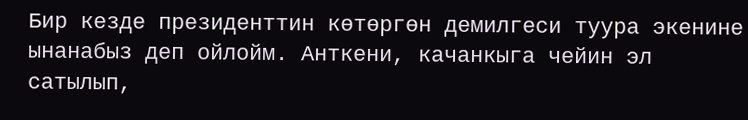Бир кезде президенттин көтөргөн демилгеси туура экенине ынанабыз деп ойлойм. Анткени, качанкыга чейин эл сатылып,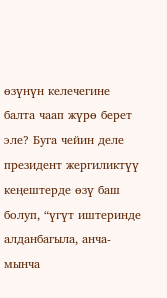өзүнүн келечегине балта чаап жүрө берет эле? Буга чейин деле президент жергиликтүү кеңештерде өзү баш болуп, “үгүт иштеринде алданбагыла, анча-мынча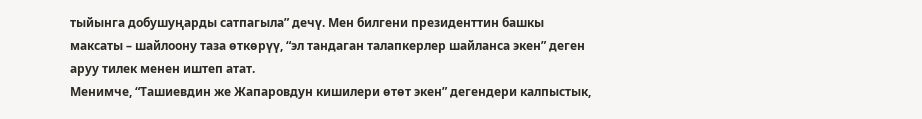тыйынга добушуңарды сатпагыла” дечү. Мен билгени президенттин башкы максаты – шайлоону таза өткөрүү, “эл тандаган талапкерлер шайланса экен” деген аруу тилек менен иштеп атат.
Менимче, “Ташиевдин же Жапаровдун кишилери өтөт экен” дегендери калпыстык,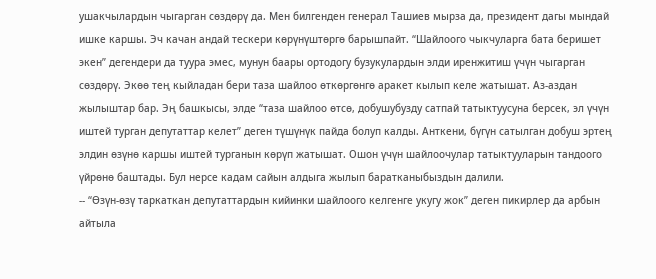ушакчылардын чыгарган сөздөрү да. Мен билгенден генерал Ташиев мырза да, президент дагы мындай ишке каршы. Эч качан андай тескери көрүнүштөргө барышпайт. “Шайлоого чыкчуларга бата беришет экен” дегендери да туура эмес, мунун баары ортодогу бузукулардын элди иренжитиш үчүн чыгарган сөздөрү. Экөө тең кыйладан бери таза шайлоо өткөргөнгө аракет кылып келе жатышат. Аз-аздан жылыштар бар. Эң башкысы, элде “таза шайлоо өтсө, добушубузду сатпай татыктуусуна берсек, эл үчүн иштей турган депутаттар келет” деген түшүнүк пайда болуп калды. Анткени, бүгүн сатылган добуш эртең элдин өзүнө каршы иштей турганын көрүп жатышат. Ошон үчүн шайлоочулар татыктууларын тандоого үйрөнө баштады. Бул нерсе кадам сайын алдыга жылып баратканыбыздын далили.
-- “Өзүн-өзү таркаткан депутаттардын кийинки шайлоого келгенге укугу жок” деген пикирлер да арбын айтыла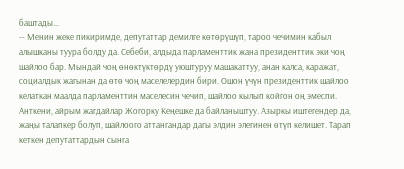баштады...
-- Менин жеке пикиримде, депутаттар демилге көтөрүшүп, тароо чечимин кабыл алышканы туура болду да. Себеби, алдыда парламенттик жана президенттик эки чоң шайлоо бар. Мындай чоң өнөктүктөрдү уюштуруу машакаттуу, анан калса, каражат, социалдык жагынан да өтө чоң маселелердин бири. Ошон үчүн президенттик шайлоо келаткан маалда парламенттин маселесин чечип, шайлоо кылып койгон оң эмеспи. Анткени, айрым жагдайлар Жогорку Кеңешке да байланыштуу. Азыркы иштегендер да, жаңы талапкер болуп, шайлоого аттангандар дагы элдин элегинен өтүп келишет. Тарап кеткен депутаттардын сынга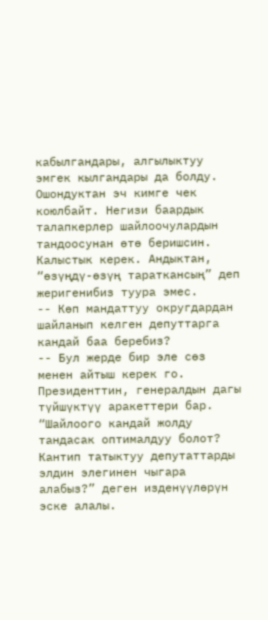кабылгандары, алгылыктуу эмгек кылгандары да болду. Ошондуктан эч кимге чек коюлбайт. Негизи баардык талапкерлер шайлоочулардын тандоосунан өтө беришсин. Калыстык керек. Андыктан, “өзүңдү-өзүң тараткансың” деп жеригенибиз туура эмес.
-- Көп мандаттуу округдардан шайланып келген депуттарга кандай баа беребиз?
-- Бул жерде бир эле сөз менен айтыш керек го. Президенттин, генералдын дагы түйшүктүү аракеттери бар. “Шайлоого кандай жолду тандасак оптималдуу болот? Кантип татыктуу депутаттарды элдин элегинен чыгара алабыз?” деген изденүүлөрүн эске алалы.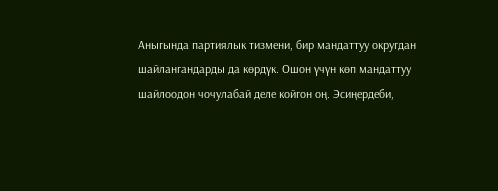Аныгында партиялык тизмени, бир мандаттуу округдан шайлангандарды да көрдүк. Ошон үчүн көп мандаттуу шайлоодон чочулабай деле койгон оң. Эсиңердеби,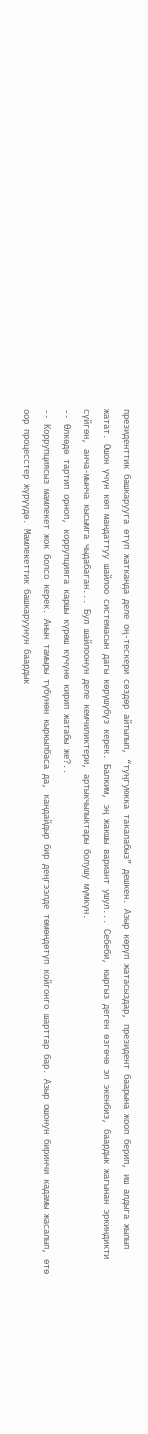президенттик башкарууга өтүп жатканда деле оң-тескери сөздөр айтылып, “туңгуюкка такалабыз” дешкен. Азыр көрүп жатасыздар, президент баарына жооп берип, иш алдыга жылып жатат. Ошон үчүн көп мандаттуу шайлоо системасын дагы көрүшүбүз керек. Балким, эң жакшы вариант ушул... Себеби, кыргыз деген өзгөчө эл экенбиз, баардык жагынан эркиндикти сүйгөн, анча-мынча кысымга чыдабаган... Бул шайлоонун деле кемчиликтери, артыкчылыктары болушу мүмкүн.
-- Өлкөдө тартип орноп, коррупцияга каршы күрөш күчүнө кирип жатабы же?..
-- Коррупциясыз мамлекет жок болсо керек. Анын тамыры түбүнөн кыркылбаса да, кандайдыр бир деңгээлде төмөндөтүп койгонго шарттар бар. Азыр ошонун биринчи кадамы жасалып, өтө оор процесстер жүрүүдө. Мамлекеттик башкаруунун баардык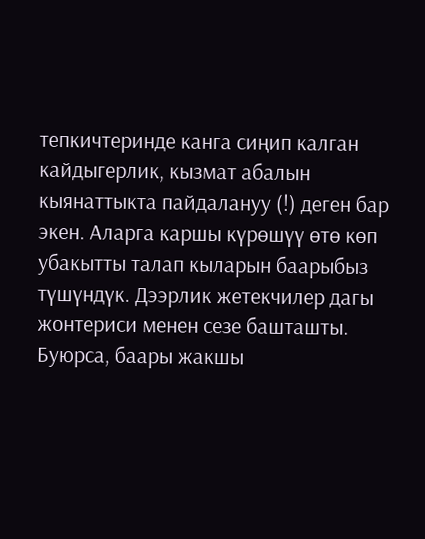тепкичтеринде канга сиңип калган кайдыгерлик, кызмат абалын кыянаттыкта пайдалануу (!) деген бар экен. Аларга каршы күрөшүү өтө көп убакытты талап кыларын баарыбыз түшүндүк. Дээрлик жетекчилер дагы жонтериси менен сезе башташты. Буюрса, баары жакшы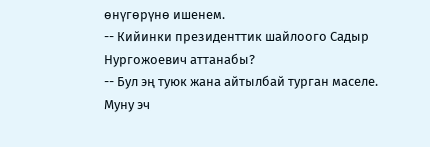өнүгөрүнө ишенем.
-- Кийинки президенттик шайлоого Садыр Нургожоевич аттанабы?
-- Бул эң туюк жана айтылбай турган маселе. Муну эч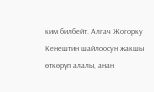ким билбейт. Алгач Жогорку Кенештин шайлоосун жакшы өткөрүп алалы, анан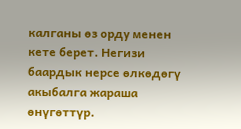калганы өз орду менен кете берет. Негизи баардык нерсе өлкөдөгү акыбалга жараша өнүгөттүр.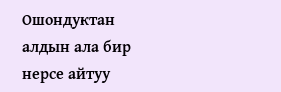Ошондуктан алдын ала бир нерсе айтуу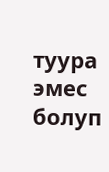туура эмес болуп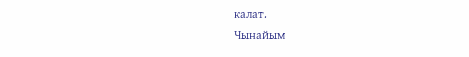калат.
Чынайым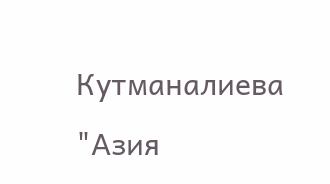Кутманалиева
"Азия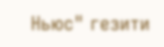Ньюс" гезити